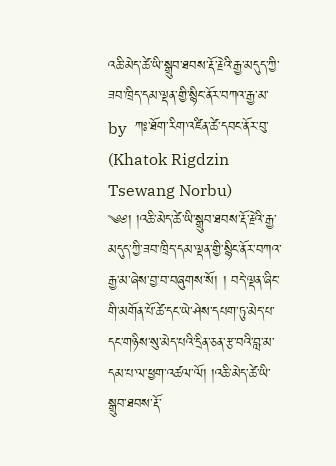འཆི་མེད་ཚེ་ཡི་སྒྲུབ་ཐབས་རྡོ་རྗེའི་རྒྱ་མདུད་ཀྱི་ཟབ་ཁྲིད་དམ་ལྡན་གྱི་སྙིང་ནོར་བཀའ་རྒྱ་མ་
by  ཀཿ་ཐོག་རིག་འཛིན་ཚེ་དབང་ནོར་བུ་ (Khatok Rigdzin Tsewang Norbu)
༄༅། །འཆི་མེད་ཚེ་ཡི་སྒྲུབ་ཐབས་རྡོ་རྗེའི་རྒྱ་མདུད་ཀྱི་ཟབ་ཁྲིད་དམ་ལྡན་གྱི་སྙིང་ནོར་བཀའ་རྒྱ་མ་ཞེས་བྱ་བ་བཞུགས་སོ། ། བདེ་ལྡན་ཞིང་གི་མགོན་པོ་ཚེ་དང་ཡེ་ཤེས་དཔག་ཏུ་མེད་པ་དང་གཉིས་སུ་མེད་པའི་དྲིན་ཅན་རྩ་བའི་བླ་མ་དམ་པ་ལ་ཕྱག་འཚལ་ལོ། །འཆི་མེད་ཚེ་ཡི་སྒྲུབ་ཐབས་རྡོ་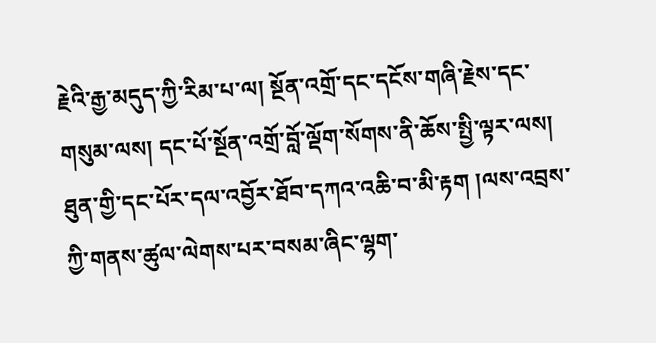རྗེའི་རྒྱ་མདུད་ཀྱི་རིམ་པ་ལ། སྔོན་འགྲོ་དང་དངོས་གཞི་རྗེས་དང་གསུམ་ལས། དང་པོ་སྔོན་འགྲོ་བློ་ལྡོག་སོགས་ནི་ཆོས་སྤྱི་ལྟར་ལས། ཐུན་གྱི་དང་པོར་དལ་འབྱོར་ཐོབ་དཀའ་འཆི་བ་མི་རྟག །ལས་འབྲས་ཀྱི་གནས་ཚུལ་ལེགས་པར་བསམ་ཞིང་ལྷག་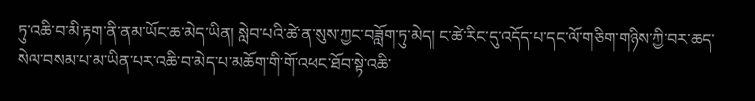ཏུ་འཆི་བ་མི་རྟག་ནི་ནམ་ཡོང་ཆ་མེད་ཡིན། སླེབ་པའི་ཚེ་ན་སུས་ཀྱང་བཟློག་ཏུ་མེད། ང་ཚེ་རིང་དུ་འདོད་པ་དང་ལོ་གཅིག་གཉིས་ཀྱི་བར་ཆད་སེལ་བསམ་པ་མ་ཡིན་པར་འཆི་བ་མེད་པ་མཆོག་གི་གོ་འཕང་ཐོབ་སྟེ་འཆི་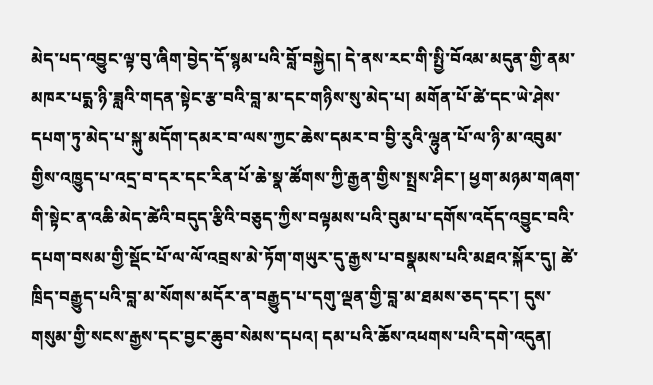མེད་པད་འབྱུང་ལྟ་བུ་ཞིག་བྱེད་དོ་སྙམ་པའི་བློ་བསྐྱེད། དེ་ནས་རང་གི་སྤྱི་བོའམ་མདུན་གྱི་ནམ་མཁར་པདྨ་ཉི་ཟླའི་གདན་སྟེང་རྩ་བའི་བླ་མ་དང་གཉིས་སུ་མེད་པ། མགོན་པོ་ཚེ་དང་ཡེ་ཤེས་དཔག་ཏུ་མེད་པ་སྐུ་མདོག་དམར་བ་ལས་ཀྱང་ཆེས་དམར་བ་བྱི་རུའི་ལྷུན་པོ་ལ་ཉི་མ་འབུམ་གྱིས་འཁྱུད་པ་འདྲ་བ་དར་དང་རིན་པོ་ཆེ་སྣ་ཚོགས་ཀྱི་རྒྱན་གྱིས་སྤྲས་ཤིང་། ཕྱག་མཉམ་གཞག་གི་སྟེང་ན་འཆི་མེད་ཚེའི་བདུད་རྩིའི་བཅུད་ཀྱིས་བལྟམས་པའི་བུམ་པ་དགོས་འདོད་འབྱུང་བའི་དཔག་བསམ་གྱི་སྡོང་པོ་ལ་ལོ་འབྲས་མེ་ཏོག་གཡུར་དུ་རྒྱས་པ་བསྣམས་པའི་མཐའ་སྐོར་དུ། ཚེ་ཁྲིད་བརྒྱུད་པའི་བླ་མ་སོགས་མདོར་ན་བརྒྱུད་པ་དགུ་ལྡན་གྱི་བླ་མ་ཐམས་ཅད་དང་། དུས་གསུམ་གྱི་སངས་རྒྱས་དང་བྱང་ཆུབ་སེམས་དཔའ། དམ་པའི་ཆོས་འཕགས་པའི་དགེ་འདུན།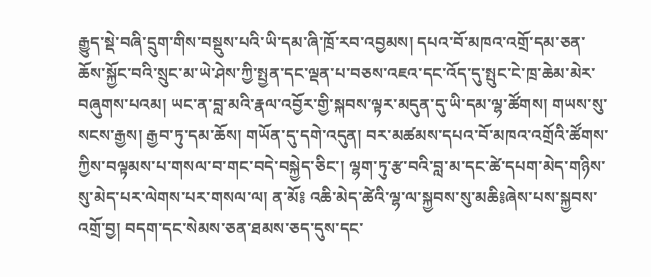རྒྱུད་སྡེ་བཞི་དྲུག་གིས་བསྡུས་པའི་ཡི་དམ་ཞི་ཁྲོ་རབ་འབྱམས། དཔའ་བོ་མཁའ་འགྲོ་དམ་ཅན་ཆོས་སྐྱོང་བའི་སྲུང་མ་ཡེ་ཤེས་ཀྱི་སྤྱན་དང་ལྡན་པ་བཅས་འཇའ་དང་འོད་དུ་སྤུང་ངེ་ཁྲ་ཆེམ་མེར་བཞུགས་པའམ། ཡང་ན་བླ་མའི་རྣལ་འབྱོར་གྱི་སྐབས་ལྟར་མདུན་དུ་ཡི་དམ་ལྷ་ཚོགས། གཡས་སུ་སངས་རྒྱས། རྒྱབ་ཏུ་དམ་ཆོས། གཡོན་དུ་དགེ་འདུན། བར་མཚམས་དཔའ་བོ་མཁའ་འགྲོའི་ཚོགས་ཀྱིས་བལྟམས་པ་གསལ་བ་གང་བདེ་བསྐྱེད་ཅིང་། ལྷག་ཏུ་རྩ་བའི་བླ་མ་དང་ཚེ་དཔག་མེད་གཉིས་སུ་མེད་པར་ལེགས་པར་གསལ་ལ། ན་མོ༔ འཆི་མེད་ཚེའི་ལྷ་ལ་སྐྱབས་སུ་མཆི༔ཞེས་པས་སྐྱབས་འགྲོ་བྱ། བདག་དང་སེམས་ཅན་ཐམས་ཅད་དུས་དང་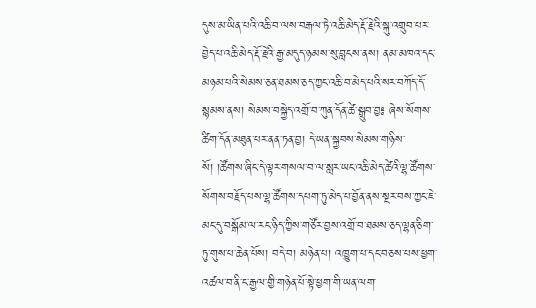དུས་མ་ཡིན་པའི་འཆི་བ་ལས་བརྒལ་ཏེ་འཆི་མེད་རྡོ་རྗེའི་སྐུ་འགྲུབ་པར་བྱེད་པ་འཆི་མེད་རྡོ་རྗེའི་རྒྱ་མདུད་ཉམས་སུ་བླངས་ནས། ནམ་མཁའ་དང་མཉམ་པའི་སེམས་ཅན་ཐམས་ཅད་ཀྱང་འཆི་བ་མེད་པའི་སར་བཀོད་དོ་སྙམས་ནས། སེམས་བསྐྱེད་འགྲོ་བ་ཀུན་དོན་ཚེ་སྒྲུབ་བྱ༔ ཞེས་སོགས་ཚིག་དོན་མཐུན་པར་ནན་ཏན་བྱ། དེ་ཡན་སྐྱབས་སེམས་གཉིས་སོ། །ཚོགས་ཞིང་དེ་ལྟར་གསལ་བ་ལ་སླར་ཡང་འཆི་མེད་ཚེའི་ལྷ་ཚོགས་སོགས་བརྗོད་པས་ལྷ་ཚོགས་དཔག་ཏུ་མེད་པ་བྱོན་ནས་སྔར་བས་ཀྱང་ཇེ་མང་དུ་བསྒོམ་ལ་རང་ཉིད་ཀྱིས་གཙོར་བྱས་འགྲོ་བ་ཐམས་ཅད་ལྷན་ཅིག་ཏུ་གུས་པ་ཆེན་པོས། བདེ་བ། མཉེན་པ། འཁྱུག་པ་དང་བཅས་པས་ཕྱག་འཚལ་བ་ནི་ང་རྒྱལ་གྱི་གཉེན་པོ་སྟེ་ཕྱག་གི་ཡན་ལག་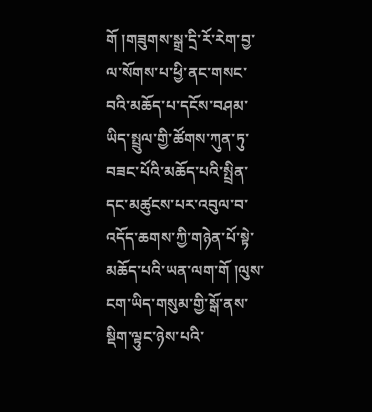གོ །གཟུགས་སྒྲ་དྲི་རོ་རེག་བྱ་ལ་སོགས་པ་ཕྱི་ནང་གསང་བའི་མཆོད་པ་དངོས་བཤམ་ཡིད་སྤྲུལ་གྱི་ཚོགས་ཀུན་ཏུ་བཟང་པོའི་མཆོད་པའི་སྤྲིན་དང་མཚུངས་པར་འབུལ་བ་འདོད་ཆགས་ཀྱི་གཉེན་པོ་སྟེ་མཆོད་པའི་ཡན་ལག་གོ །ལུས་ངག་ཡིད་གསུམ་གྱི་སྒོ་ནས་སྡིག་ལྟུང་ཉེས་པའི་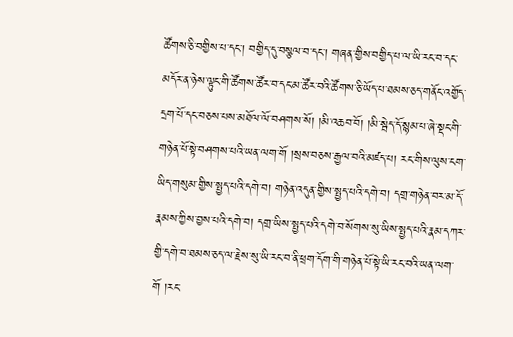ཚོགས་ཅི་བགྱིས་པ་དང་། བགྱིད་དུ་བསྩལ་བ་དང་། གཞན་གྱིས་བགྱིད་པ་ལ་ཡི་རང་བ་དང་མདོར་ན་ཉེས་ལྟུང་གི་ཚོགས་ཚོར་བ་དང་མ་ཚོར་བའི་ཚོགས་ཅི་ཡོད་པ་ཐམས་ཅད་གནོང་འགྱོད་དྲག་པོ་དང་བཅས་པས་མཐོལ་ལོ་བཤགས་སོ། །མི་འཆབ་བོ། །མི་སྦེད་དོ་སྙམ་པ་ཞེ་སྡང་གི་གཉེན་པོ་སྟེ་བཤགས་པའི་ཡན་ལག་གོ །སྲས་བཅས་རྒྱལ་བའི་མཛད་པ། རང་གིས་ལུས་ངག་ཡིད་གསུམ་གྱིས་སྤྱད་པའི་དགེ་བ། གཉེན་འདུན་གྱིས་སྤྱད་པའི་དགེ་བ། དགྲ་གཉེན་བར་མ་དོ་རྣམས་ཀྱིས་བྱས་པའི་དགེ་བ། དགྲ་ཡིས་སྤྱད་པའི་དགེ་བ་སོགས་སུ་ཡིས་སྤྱད་པའི་རྣམ་དཀར་གྱི་དགེ་བ་ཐམས་ཅད་ལ་རྗེས་སུ་ཡི་རང་བ་ནི་ཕྲག་དོག་གི་གཉེན་པོ་སྟེ་ཡི་རང་བའི་ཡན་ལག་གོ །རང་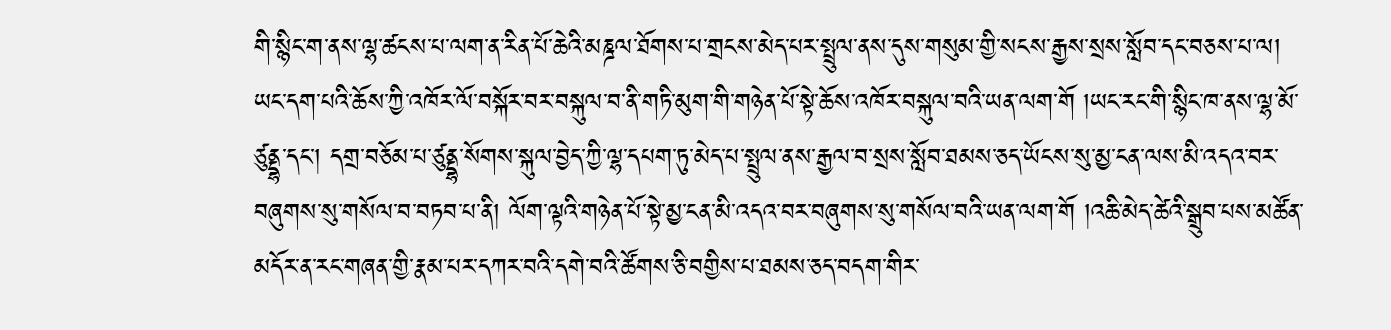གི་སྙིང་ག་ནས་ལྷ་ཚངས་པ་ལག་ན་རིན་པོ་ཆེའི་མཎྜལ་ཐོགས་པ་གྲངས་མེད་པར་སྤྲུལ་ནས་དུས་གསུམ་གྱི་སངས་རྒྱས་སྲས་སློབ་དང་བཅས་པ་ལ། ཡང་དག་པའི་ཆོས་ཀྱི་འཁོར་ལོ་བསྐོར་བར་བསྐུལ་བ་ནི་གཏི་མུག་གི་གཉེན་པོ་སྟེ་ཆོས་འཁོར་བསྐུལ་བའི་ཡན་ལག་གོ །ཡང་རང་གི་སྙིང་ཁ་ནས་ལྷ་མོ་ཙུནྡྷ་དང་། དགྲ་བཅོམ་པ་ཙུནྡྷ་སོགས་སྐུལ་བྱེད་ཀྱི་ལྷ་དཔག་ཏུ་མེད་པ་སྤྲུལ་ནས་རྒྱལ་བ་སྲས་སློབ་ཐམས་ཅད་ཡོངས་སུ་མྱ་ངན་ལས་མི་འདའ་བར་བཞུགས་སུ་གསོལ་བ་བཏབ་པ་ནི། ལོག་ལྟའི་གཉེན་པོ་སྟེ་མྱ་ངན་མི་འདའ་བར་བཞུགས་སུ་གསོལ་བའི་ཡན་ལག་གོ །འཆི་མེད་ཚེའི་སྒྲུབ་པས་མཚོན་མདོར་ན་རང་གཞན་གྱི་རྣམ་པར་དཀར་བའི་དགེ་བའི་ཚོགས་ཅི་བགྱིས་པ་ཐམས་ཅད་བདག་གིར་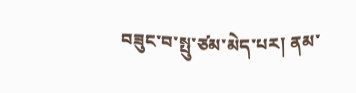བཟུང་བ་སྤུ་ཙམ་མེད་པར། ནམ་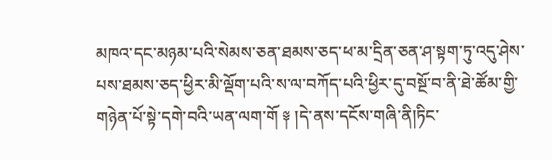མཁའ་དང་མཉམ་པའི་སེམས་ཅན་ཐམས་ཅད་ཕ་མ་དྲིན་ཅན་ཤ་སྟག་ཏུ་འདུ་ཤེས་པས་ཐམས་ཅད་ཕྱིར་མི་ལྡོག་པའི་ས་ལ་བཀོད་པའི་ཕྱིར་དུ་བསྔོ་བ་ནི་ཐེ་ཚོམ་གྱི་གཉེན་པོ་སྟེ་དགེ་བའི་ཡན་ལག་གོ ༈ །དེ་ནས་དངོས་གཞི་ནི།ཏིང་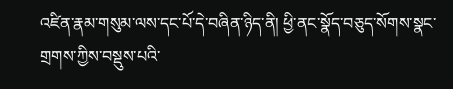འཛིན་རྣམ་གསུམ་ལས་དང་པོ་དེ་བཞིན་ཉིད་ནི། ཕྱི་ནང་སྣོད་བཅུད་སོགས་སྣང་གྲགས་ཀྱིས་བསྡུས་པའི་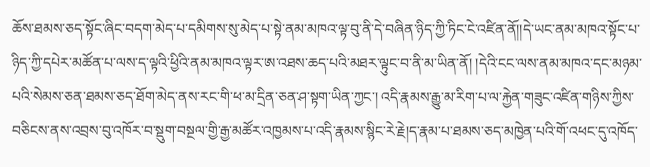ཆོས་ཐམས་ཅད་སྟོང་ཞིང་བདག་མེད་པ་དམིགས་སུ་མེད་པ་སྟེ་ནམ་མཁའ་ལྟ་བུ་ནི་དེ་བཞིན་ཉིད་ཀྱི་ཏིང་ངེ་འཛིན་ནོ།།དེ་ཡང་ནམ་མཁའ་སྟོང་པ་ཉིད་ཀྱི་དཔེར་མཚོན་པ་ལས་ད་ལྟའི་ཕྱིའི་ནམ་མཁའ་ལྟར་ཨ་འཐས་ཆད་པའི་མཐར་ལྟུང་བ་ནི་མ་ཡིན་ནོ། །དེའི་ངང་ལས་ནམ་མཁའ་དང་མཉམ་པའི་སེམས་ཅན་ཐམས་ཅད་ཐོག་མེད་ནས་རང་གི་ཕ་མ་དྲིན་ཅན་ཤ་སྟག་ཡིན་ཀྱང་། འདི་རྣམས་རྒྱུ་མ་རིག་པ་ལ་རྐྱེན་གཟུང་འཛིན་གཉིས་ཀྱིས་བཅིངས་ནས་འབྲས་བུ་འཁོར་བ་སྡུག་བསྔལ་གྱི་རྒྱ་མཚོར་འཁྱམས་པ་འདི་རྣམས་སྙིང་རེ་རྗེ།ད་རྣམ་པ་ཐམས་ཅད་མཁྱེན་པའི་གོ་འཕང་དུ་འཁོད་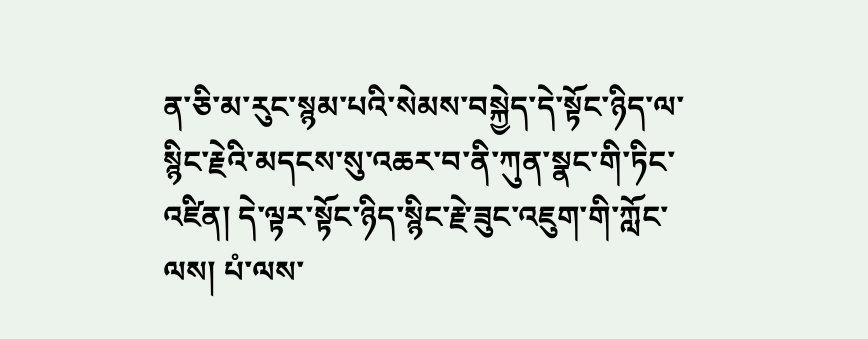ན་ཅི་མ་རུང་སྙམ་པའི་སེམས་བསྐྱེད་དེ་སྟོང་ཉིད་ལ་སྙིང་རྗེའི་མདངས་སུ་འཆར་བ་ནི་ཀུན་སྣང་གི་ཏིང་འཛིན། དེ་ལྟར་སྟོང་ཉིད་སྙིང་རྗེ་ཟུང་འཇུག་གི་ཀློང་ལས། པཾ་ལས་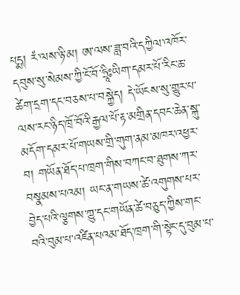པདྨ། རཾ་ལས་ཉི་མ། ཨ་ལས་ཟླ་བའི་དཀྱིལ་འཁོར་དབུས་སུ་སེམས་ཀྱི་ངོ་བོ་ཧྲཱིཿཡིག་དམར་པོ་རིང་ཆ་ཚེག་དྲག་དང་བཅས་པ་བསྐྱེད། དེ་ཡོངས་སུ་གྱུར་པ་ལས་རང་ཉིད་ཁྲོ་བོའི་རྒྱལ་པོ་རྟ་མགྲིན་དབང་ཆེན་སྐུ་མདོག་དམར་པོ་གཡས་གྲི་གུག་ནམ་མཁར་འཕྱར་བ། གཡོན་ཐོད་པ་ཁྲག་གིས་བཀང་བ་ཐུགས་ཀར་བསྣམས་པའམ། ཡང་ན་གཡས་ཚེ་འགུགས་པར་བྱེད་པའི་ལྕགས་ཀྱུ་དང་གཡོན་ཚེ་བཅུད་ཀྱིས་གང་བའི་བུམ་པ་འཛིན་པའམ་ཐོད་ཁྲག་གི་སྟེང་དུ་བུམ་པ་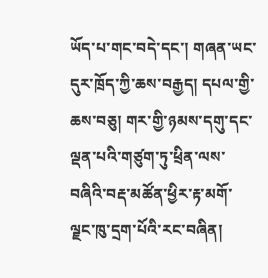ཡོད་པ་གང་བདེ་དང་། གཞན་ཡང་དུར་ཁྲོད་ཀྱི་ཆས་བརྒྱད། དཔལ་གྱི་ཆས་བཅུ། གར་གྱི་ཉམས་དགུ་དང་ལྡན་པའི་གཙུག་ཏུ་ཕྲིན་ལས་བཞིའི་བརྡ་མཚོན་ཕྱིར་རྟ་མགོ་ལྗང་ཁུ་དྲག་པོའི་རང་བཞིན།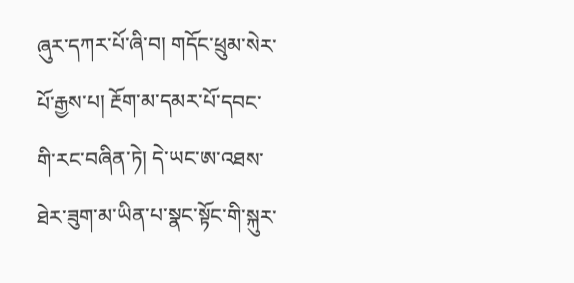ཞུར་དཀར་པོ་ཞི་བ། གདོང་ཕྲུམ་སེར་པོ་རྒྱས་པ། རྔོག་མ་དམར་པོ་དབང་གི་རང་བཞིན་ཏེ། དེ་ཡང་ཨ་འཐས་ཐེར་ཟུག་མ་ཡིན་པ་སྣང་སྟོང་གི་སྐུར་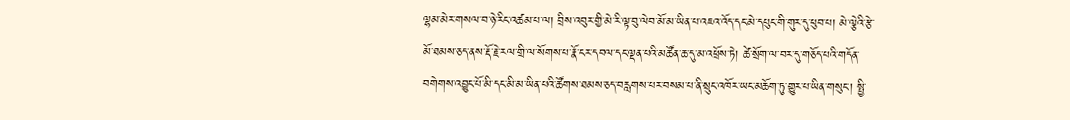ལྷམ་མེར་གསལ་བ་ཉེ་རིང་འཚམ་པ་ལ། བྲིས་འབུར་གྱི་མེ་རི་ལྟ་བུ་ལེབ་མོ་མ་ཡིན་པ་འཇའ་འོད་དང་མེ་དཔུང་གི་གུར་དུ་ཕུབ་པ། མེ་ལྕེའི་རྩེ་མོ་ཐམས་ཅད་ནས་རྡོ་རྗེ་རལ་གྲི་ལ་སོགས་པ་རྣོ་ངར་དབལ་དང་ལྡན་པའི་མཚོན་ཆ་དུ་མ་འཕྲོས་ཏེ། ཚེ་སྲོག་ལ་བར་དུ་གཅོད་པའི་གདོན་བགེགས་འབྱུང་པོ་མི་དང་མི་མ་ཡིན་པའི་ཚོགས་ཐམས་ཅད་བརླགས་པར་བསམ་པ་ནི་སྲུང་འཁོར་ཡང་མཆོག་ཏུ་གྱུར་པ་ཡིན་གསུང་། སྤྱི་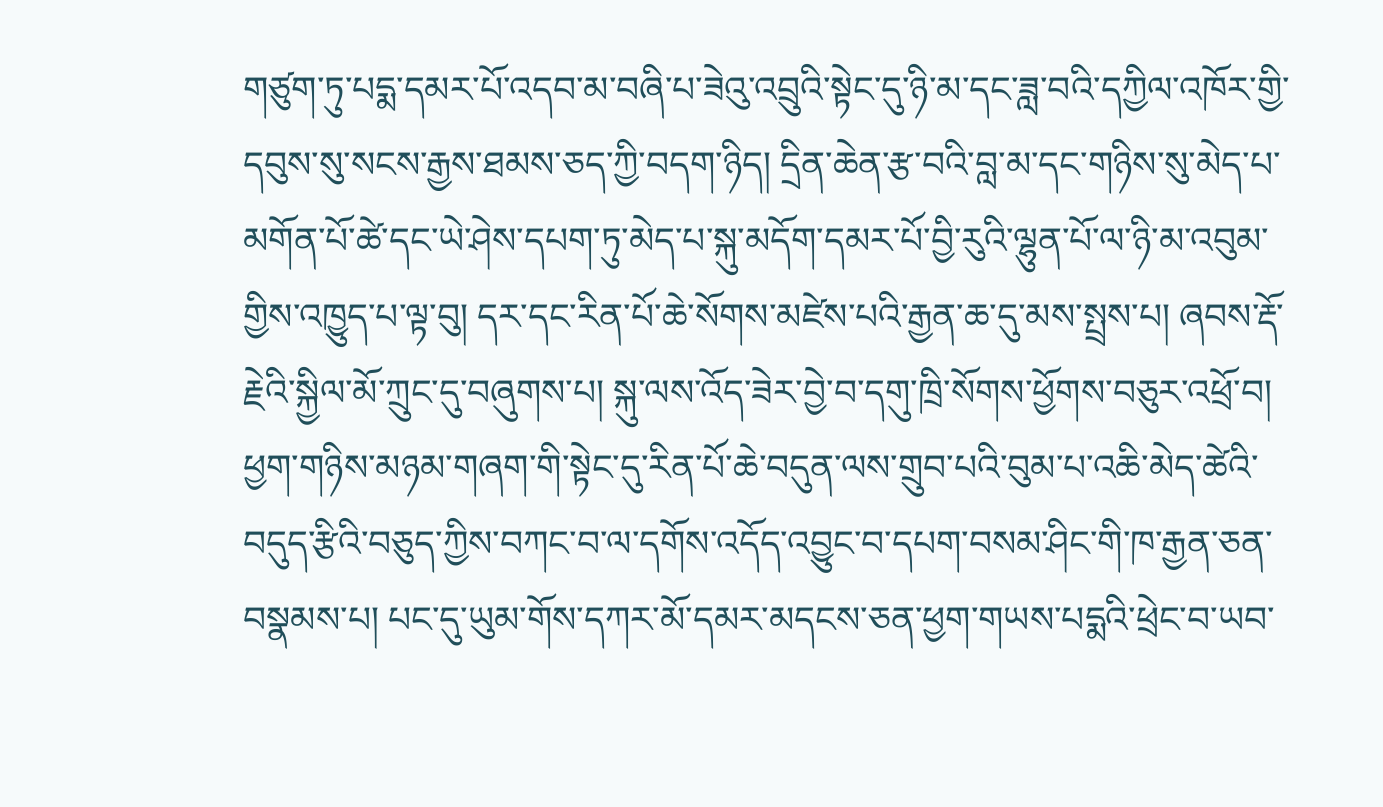གཙུག་ཏུ་པདྨ་དམར་པོ་འདབ་མ་བཞི་པ་ཟེའུ་འབྲུའི་སྟེང་དུ་ཉི་མ་དང་ཟླ་བའི་དཀྱིལ་འཁོར་གྱི་དབུས་སུ་སངས་རྒྱས་ཐམས་ཅད་ཀྱི་བདག་ཉིད། དྲིན་ཆེན་རྩ་བའི་བླ་མ་དང་གཉིས་སུ་མེད་པ་མགོན་པོ་ཚེ་དང་ཡེ་ཤེས་དཔག་ཏུ་མེད་པ་སྐུ་མདོག་དམར་པོ་བྱི་རུའི་ལྷུན་པོ་ལ་ཉི་མ་འབུམ་གྱིས་འཁྱུད་པ་ལྟ་བུ། དར་དང་རིན་པོ་ཆེ་སོགས་མཛེས་པའི་རྒྱན་ཆ་དུ་མས་སྤྲས་པ། ཞབས་རྡོ་རྗེའི་སྐྱིལ་མོ་ཀྲུང་དུ་བཞུགས་པ། སྐུ་ལས་འོད་ཟེར་བྱེ་བ་དགུ་ཁྲི་སོགས་ཕྱོགས་བཅུར་འཕྲོ་བ། ཕྱག་གཉིས་མཉམ་གཞག་གི་སྟེང་དུ་རིན་པོ་ཆེ་བདུན་ལས་གྲུབ་པའི་བུམ་པ་འཆི་མེད་ཚེའི་བདུད་རྩིའི་བཅུད་ཀྱིས་བཀང་བ་ལ་དགོས་འདོད་འབྱུང་བ་དཔག་བསམ་ཤིང་གི་ཁ་རྒྱན་ཅན་བསྣམས་པ། པང་དུ་ཡུམ་གོས་དཀར་མོ་དམར་མདངས་ཅན་ཕྱག་གཡས་པདྨའི་ཕྲེང་བ་ཡབ་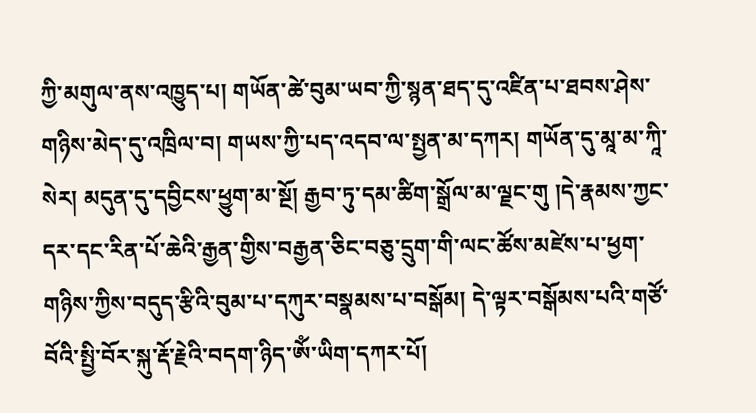ཀྱི་མགུལ་ནས་འཁྱུད་པ། གཡོན་ཚེ་བུམ་ཡབ་ཀྱི་སྙན་ཐད་དུ་འཛིན་པ་ཐབས་ཤེས་གཉིས་མེད་དུ་འཁྲིལ་བ། གཡས་ཀྱི་པད་འདབ་ལ་སྤྱན་མ་དཀར། གཡོན་དུ་མཱ་མ་ཀཱི་སེར། མདུན་དུ་དབྱིངས་ཕྱུག་མ་སྔོ། རྒྱབ་ཏུ་དམ་ཚིག་སྒྲོལ་མ་ལྗང་གུ །དེ་རྣམས་ཀྱང་དར་དང་རིན་པོ་ཆེའི་རྒྱན་གྱིས་བརྒྱན་ཅིང་བཅུ་དྲུག་གི་ལང་ཚོས་མཛེས་པ་ཕྱག་གཉིས་ཀྱིས་བདུད་རྩིའི་བུམ་པ་དཀུར་བསྣམས་པ་བསྒོམ། དེ་ལྟར་བསྒོམས་པའི་གཙོ་བོའི་སྤྱི་བོར་སྐུ་རྡོ་རྗེའི་བདག་ཉིད་ཨོཾ་ཡིག་དཀར་པོ།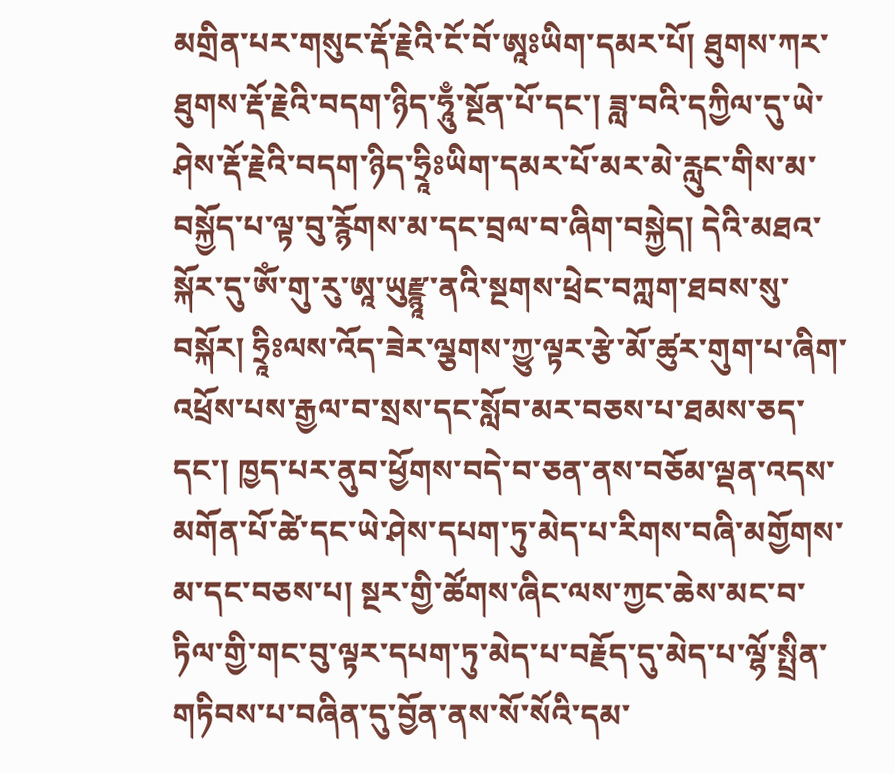མགྲིན་པར་གསུང་རྡོ་རྗེའི་ངོ་བོ་ཨཱཿཡིག་དམར་པོ། ཐུགས་ཀར་ཐུགས་རྡོ་རྗེའི་བདག་ཉིད་ཧཱུྃ་སྔོན་པོ་དང་། ཟླ་བའི་དཀྱིལ་དུ་ཡེ་ཤེས་རྡོ་རྗེའི་བདག་ཉིད་ཧྲཱིཿཡིག་དམར་པོ་མར་མེ་རླུང་གིས་མ་བསྐྱོད་པ་ལྟ་བུ་རྙོགས་མ་དང་བྲལ་བ་ཞིག་བསྐྱེད། དེའི་མཐའ་སྐོར་དུ་ཨོཾ་གུ་རུ་ཨཱ་ཡུརྫྙཱ་ནའི་སྔགས་ཕྲེང་བཀླག་ཐབས་སུ་བསྐོར། ཧྲཱིཿལས་འོད་ཟེར་ལྕགས་ཀྱུ་ལྟར་རྩེ་མོ་ཚུར་གུག་པ་ཞིག་འཕྲོས་པས་རྒྱལ་བ་སྲས་དང་སློབ་མར་བཅས་པ་ཐམས་ཅད་དང་། ཁྱད་པར་ནུབ་ཕྱོགས་བདེ་བ་ཅན་ནས་བཅོམ་ལྡན་འདས་མགོན་པོ་ཚེ་དང་ཡེ་ཤེས་དཔག་ཏུ་མེད་པ་རིགས་བཞི་མགྱོགས་མ་དང་བཅས་པ། སྔར་གྱི་ཚོགས་ཞིང་ལས་ཀྱང་ཆེས་མང་བ་ཏིལ་གྱི་གང་བུ་ལྟར་དཔག་ཏུ་མེད་པ་བརྗོད་དུ་མེད་པ་ལྷོ་སྤྲིན་གཏིབས་པ་བཞིན་དུ་བྱོན་ནས་སོ་སོའི་དམ་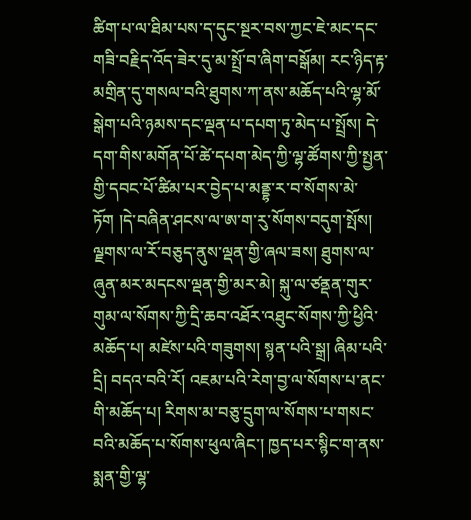ཚིག་པ་ལ་ཐིམ་པས་ད་དུང་སྔར་བས་ཀྱང་ཇེ་མང་དང་གཟི་བརྗིད་འོད་ཟེར་དུ་མ་སྤྲོ་བ་ཞིག་བསྒོམ། རང་ཉིད་རྟ་མགྲིན་དུ་གསལ་བའི་ཐུགས་ཀ་ནས་མཆོད་པའི་ལྷ་མོ་སྒེག་པའི་ཉམས་དང་ལྡན་པ་དཔག་ཏུ་མེད་པ་སྤྲོས། དེ་དག་གིས་མགོན་པོ་ཚེ་དཔག་མེད་ཀྱི་ལྷ་ཚོགས་ཀྱི་སྤྱན་གྱི་དབང་པོ་ཚིམ་པར་བྱེད་པ་མནྡྷ་ར་བ་སོགས་མེ་ཏོག །དེ་བཞིན་ཤངས་ལ་ཨ་ག་རུ་སོགས་བདུག་སྤོས། ལྗགས་ལ་རོ་བཅུད་ནུས་ལྡན་གྱི་ཞལ་ཟས། ཐུགས་ལ་ཞུན་མར་མདངས་ལྡན་གྱི་མར་མེ། སྐུ་ལ་ཙནྡན་གུར་གུམ་ལ་སོགས་ཀྱི་དྲི་ཆབ་འཐོར་འཐུང་སོགས་ཀྱི་ཕྱིའི་མཆོད་པ། མཛེས་པའི་གཟུགས། སྙན་པའི་སྒྲ། ཞིམ་པའི་དྲི། བདའ་བའི་རོ། འཇམ་པའི་རེག་བྱ་ལ་སོགས་པ་ནང་གི་མཆོད་པ། རིགས་མ་བཅུ་དྲུག་ལ་སོགས་པ་གསང་བའི་མཆོད་པ་སོགས་ཕུལ་ཞིང་། ཁྱད་པར་སྙིང་ག་ནས་སྨན་གྱི་ལྷ་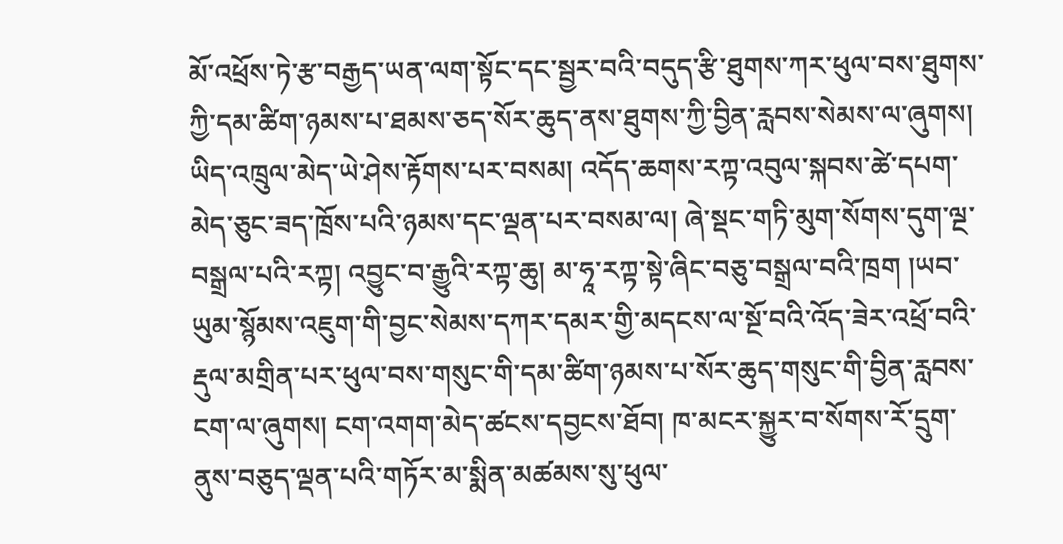མོ་འཕྲོས་ཏེ་རྩ་བརྒྱད་ཡན་ལག་སྟོང་དང་སྦྱར་བའི་བདུད་རྩི་ཐུགས་ཀར་ཕུལ་བས་ཐུགས་ཀྱི་དམ་ཚིག་ཉམས་པ་ཐམས་ཅད་སོར་ཆུད་ནས་ཐུགས་ཀྱི་བྱིན་རླབས་སེམས་ལ་ཞུགས། ཡིད་འཁྲུལ་མེད་ཡེ་ཤེས་རྟོགས་པར་བསམ། འདོད་ཆགས་རཀྟ་འབུལ་སྐབས་ཚེ་དཔག་མེད་ཅུང་ཟད་ཁྲོས་པའི་ཉམས་དང་ལྡན་པར་བསམ་ལ། ཞེ་སྡང་གཏི་མུག་སོགས་དུག་ལྔ་བསྒྲལ་པའི་རཀྟ། འབྱུང་བ་རྒྱུའི་རཀྟ་ཆུ། མ་ཧཱ་རཀྟ་སྟེ་ཞིང་བཅུ་བསྒྲལ་བའི་ཁྲག །ཡབ་ཡུམ་སྙོམས་འཇུག་གི་བྱང་སེམས་དཀར་དམར་གྱི་མདངས་ལ་སྔོ་བའི་འོད་ཟེར་འཕྲོ་བའི་རྡུལ་མགྲིན་པར་ཕུལ་བས་གསུང་གི་དམ་ཚིག་ཉམས་པ་སོར་ཆུད་གསུང་གི་བྱིན་རླབས་ངག་ལ་ཞུགས། ངག་འགག་མེད་ཚངས་དབྱངས་ཐོབ། ཁ་མངར་སྐྱུར་བ་སོགས་རོ་དྲུག་ནུས་བཅུད་ལྡན་པའི་གཏོར་མ་སྨིན་མཚམས་སུ་ཕུལ་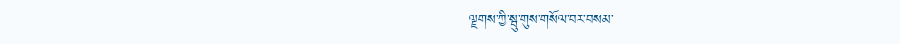ལྗགས་ཀྱི་སྦུ་གུས་གསོལ་བར་བསམ་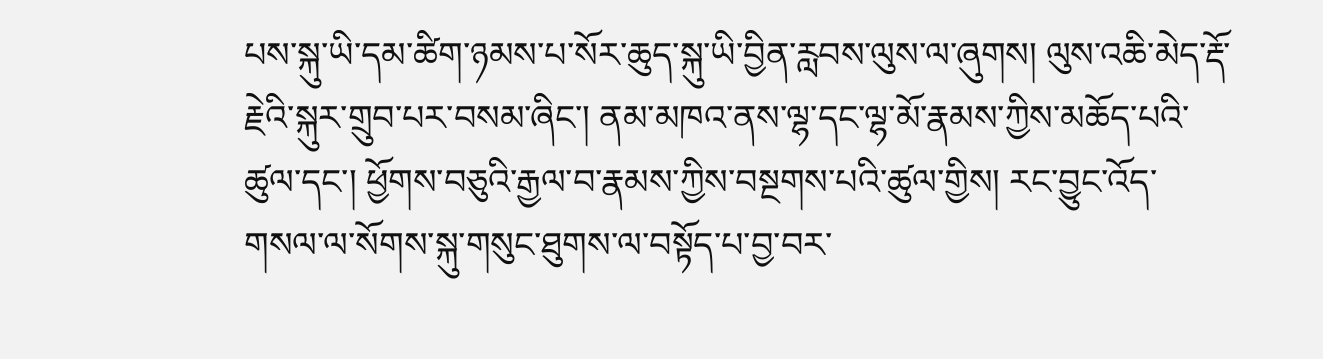པས་སྐུ་ཡི་དམ་ཚིག་ཉམས་པ་སོར་ཆུད་སྐུ་ཡི་བྱིན་རླབས་ལུས་ལ་ཞུགས། ལུས་འཆི་མེད་རྡོ་རྗེའི་སྐུར་གྲུབ་པར་བསམ་ཞིང་། ནམ་མཁའ་ནས་ལྷ་དང་ལྷ་མོ་རྣམས་ཀྱིས་མཆོད་པའི་ཚུལ་དང་། ཕྱོགས་བཅུའི་རྒྱལ་བ་རྣམས་ཀྱིས་བསྔགས་པའི་ཚུལ་གྱིས། རང་བྱུང་འོད་གསལ་ལ་སོགས་སྐུ་གསུང་ཐུགས་ལ་བསྟོད་པ་བྱ་བར་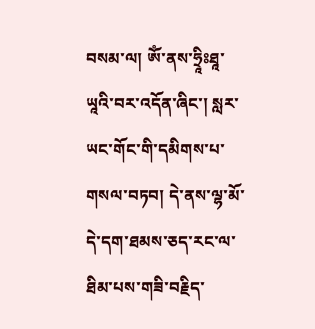བསམ་ལ། ཨོཾ་ནས་ཧྲཱིཿཐཱ་ཡཱའི་བར་འདོན་ཞིང་། སླར་ཡང་གོང་གི་དམིགས་པ་གསལ་བཏབ། དེ་ནས་ལྷ་མོ་དེ་དག་ཐམས་ཅད་རང་ལ་ཐིམ་པས་གཟི་བརྗིད་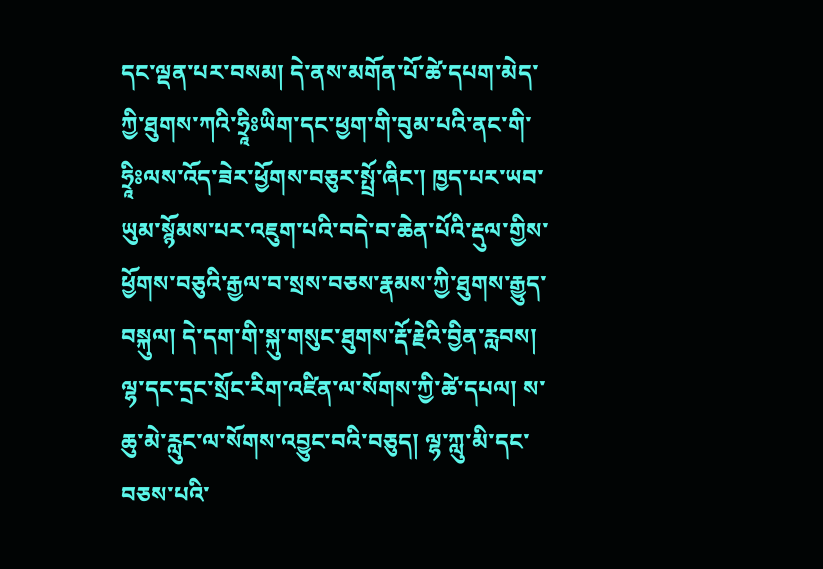དང་ལྡན་པར་བསམ། དེ་ནས་མགོན་པོ་ཚེ་དཔག་མེད་ཀྱི་ཐུགས་ཀའི་ཧྲཱིཿཡིག་དང་ཕྱག་གི་བུམ་པའི་ནང་གི་ཧྲཱིཿལས་འོད་ཟེར་ཕྱོགས་བཅུར་སྤྲོ་ཞིང་། ཁྱད་པར་ཡབ་ཡུམ་སྙོམས་པར་འཇུག་པའི་བདེ་བ་ཆེན་པོའི་རྡུལ་གྱིས་ཕྱོགས་བཅུའི་རྒྱལ་བ་སྲས་བཅས་རྣམས་ཀྱི་ཐུགས་རྒྱུད་བསྐུལ། དེ་དག་གི་སྐུ་གསུང་ཐུགས་རྡོ་རྗེའི་བྱིན་རླབས། ལྷ་དང་དྲང་སྲོང་རིག་འཛིན་ལ་སོགས་ཀྱི་ཚེ་དཔལ། ས་ཆུ་མེ་རླུང་ལ་སོགས་འབྱུང་བའི་བཅུད། ལྷ་ཀླུ་མི་དང་བཅས་པའི་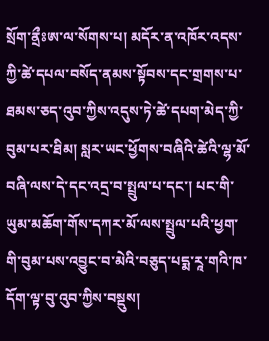སྲོག་ནྲྀཿཨ་ལ་སོགས་པ། མདོར་ན་འཁོར་འདས་ཀྱི་ཚེ་དཔལ་བསོད་ནམས་སྟོབས་དང་གྲགས་པ་ཐམས་ཅད་འུབ་ཀྱིས་འདུས་ཏེ་ཚེ་དཔག་མེད་ཀྱི་བུམ་པར་ཐིམ། སླར་ཡང་ཕྱོགས་བཞིའི་ཚེའི་ལྷ་མོ་བཞི་ལས་དེ་དང་འདྲ་བ་སྤྲུལ་པ་དང་། པང་གི་ཡུམ་མཆོག་གོས་དཀར་མོ་ལས་སྤྲུལ་པའི་ཕྱག་གི་བུམ་པས་འབྱུང་བ་མེའི་བཅུད་པདྨ་རཱ་གའི་ཁ་དོག་ལྟ་བུ་འུབ་ཀྱིས་བསྡུས།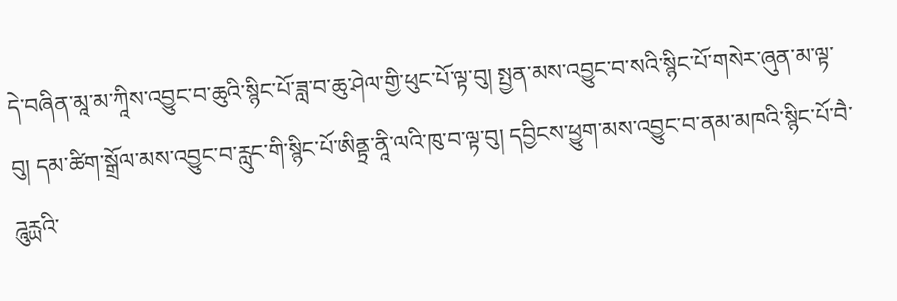དེ་བཞིན་མཱ་མ་ཀཱིས་འབྱུང་བ་ཆུའི་སྙིང་པོ་ཟླ་བ་ཆུ་ཤེལ་གྱི་ཕུང་པོ་ལྟ་བུ། སྤྱན་མས་འབྱུང་བ་སའི་སྙིང་པོ་གསེར་ཞུན་མ་ལྟ་བུ། དམ་ཚིག་སྒྲོལ་མས་འབྱུང་བ་རླུང་གི་སྙིང་པོ་ཨིནྟྲ་ནཱི་ལའི་ཁུ་བ་ལྟ་བུ། དབྱིངས་ཕྱུག་མས་འབྱུང་བ་ནམ་མཁའི་སྙིང་པོ་བཻ་ཌཱུརྻའི་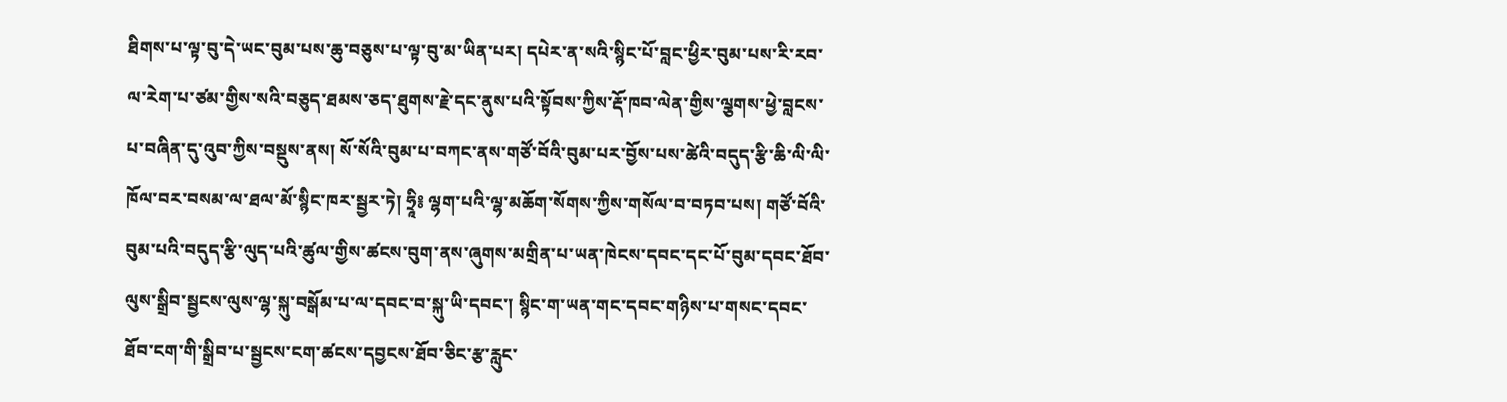ཐིགས་པ་ལྟ་བུ་དེ་ཡང་བུམ་པས་ཆུ་བཅུས་པ་ལྟ་བུ་མ་ཡིན་པར། དཔེར་ན་སའི་སྙིང་པོ་བླང་ཕྱིར་བུམ་པས་རི་རབ་ལ་རེག་པ་ཙམ་གྱིས་སའི་བཅུད་ཐམས་ཅད་ཐུགས་རྗེ་དང་ནུས་པའི་སྟོབས་ཀྱིས་རྡོ་ཁབ་ལེན་གྱིས་ལྕགས་ཕྱེ་བླངས་པ་བཞིན་དུ་འུབ་ཀྱིས་བསྡུས་ནས། སོ་སོའི་བུམ་པ་བཀང་ནས་གཙོ་བོའི་བུམ་པར་བྱོས་པས་ཚེའི་བདུད་རྩི་ཆི་ལི་ལི་ཁོལ་བར་བསམ་ལ་ཐལ་མོ་སྙིང་ཁར་སྦྱར་ཏེ། ཧྲཱི༔ ལྷག་པའི་ལྷ་མཆོག་སོགས་ཀྱིས་གསོལ་བ་བཏབ་པས། གཙོ་བོའི་བུམ་པའི་བདུད་རྩི་ལུད་པའི་ཚུལ་གྱིས་ཚངས་བུག་ནས་ཞུགས་མགྲིན་པ་ཡན་ཁེངས་དབང་དང་པོ་བུམ་དབང་ཐོབ་ལུས་སྒྲིབ་སྦྱངས་ལུས་ལྷ་སྐུ་བསྒོམ་པ་ལ་དབང་བ་སྐུ་ཡི་དབང་། སྙིང་ག་ཡན་གང་དབང་གཉིས་པ་གསང་དབང་ཐོབ་ངག་གི་སྒྲིབ་པ་སྦྱངས་ངག་ཚངས་དབྱངས་ཐོབ་ཅིང་རྩ་རླུང་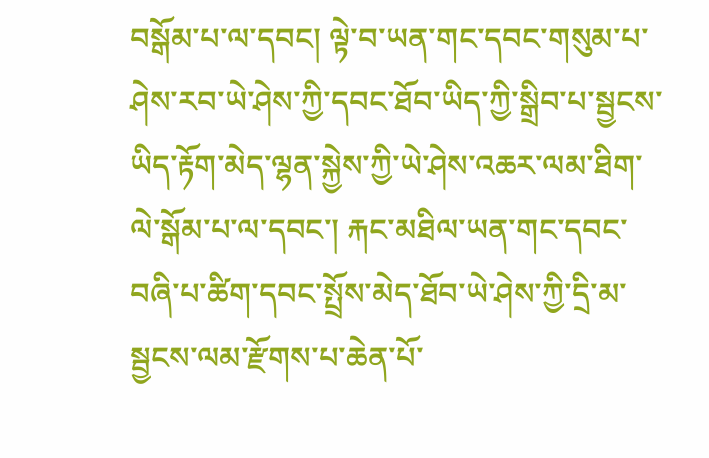བསྒོམ་པ་ལ་དབང། ལྟེ་བ་ཡན་གང་དབང་གསུམ་པ་ཤེས་རབ་ཡེ་ཤེས་ཀྱི་དབང་ཐོབ་ཡིད་ཀྱི་སྒྲིབ་པ་སྦྱངས་ཡིད་རྟོག་མེད་ལྷན་སྐྱེས་ཀྱི་ཡེ་ཤེས་འཆར་ལམ་ཐིག་ལེ་སྒོམ་པ་ལ་དབང་། རྐང་མཐིལ་ཡན་གང་དབང་བཞི་པ་ཚིག་དབང་སྤྲོས་མེད་ཐོབ་ཡེ་ཤེས་ཀྱི་དྲི་མ་སྦྱངས་ལམ་རྫོགས་པ་ཆེན་པོ་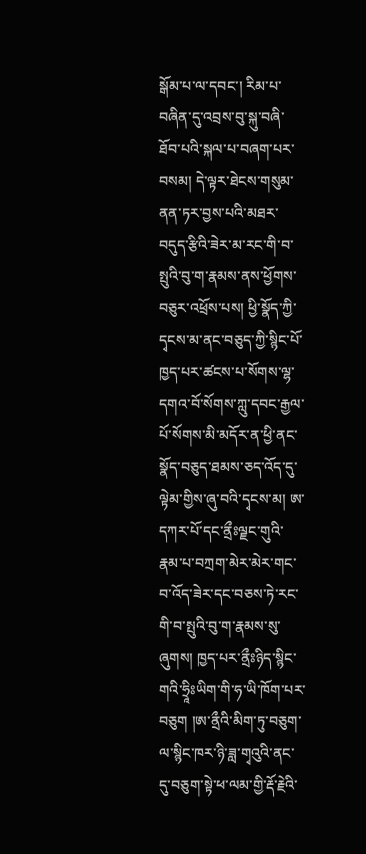སྒོམ་པ་ལ་དབང་། རིམ་པ་བཞིན་དུ་འབྲས་བུ་སྐུ་བཞི་ཐོབ་པའི་སྐལ་པ་བཞག་པར་བསམ། དེ་ལྟར་ཐེངས་གསུམ་ནན་ཏར་བྱས་པའི་མཐར་བདུད་རྩིའི་ཟེར་མ་རང་གི་བ་སྤུའི་བུ་ག་རྣམས་ནས་ཕྱོགས་བཅུར་འཕྲོས་པས། ཕྱི་སྣོད་ཀྱི་དྭངས་མ་ནང་བཅུད་ཀྱི་སྙིང་པོ་ཁྱད་པར་ཚངས་པ་སོགས་ལྷ་དགའ་བོ་སོགས་ཀླུ་དབང་རྒྱལ་པོ་སོགས་མི་མདོར་ན་ཕྱི་ནང་སྣོད་བཅུད་ཐམས་ཅད་འོད་དུ་ལྟེམ་གྱིས་ཞུ་བའི་དྭངས་མ། ཨ་དཀར་པོ་དང་ནྲྀཿལྗང་གུའི་རྣམ་པ་བཀྲག་མེར་མེར་གང་བ་འོད་ཟེར་དང་བཅས་ཏེ་རང་གི་བ་སྤུའི་བུ་ག་རྣམས་སུ་ཞུགས། ཁྱད་པར་ནྲྀཿཉིད་སྙིང་གའི་ཧྲཱིཿཡིག་གི་ཧ་ཡི་ཁོག་པར་བཅུག །ཨ་ནྲྀའི་མིག་ཏུ་བཅུག་ལ་སྙིང་ཁར་ཉི་ཟླ་གྭའུའི་ནང་དུ་བཅུག་སྟེ་ཕ་ལམ་གྱི་རྡོ་རྗེའི་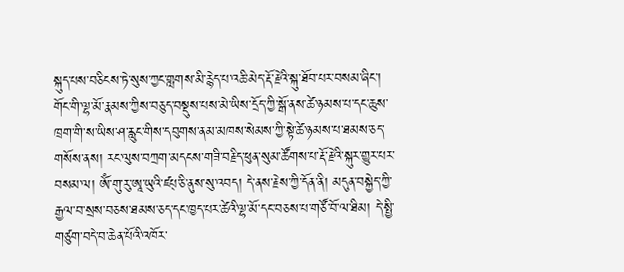སྐུད་པས་བཅིངས་ཏེ་སུས་ཀྱང་གླགས་མི་རྙེད་པ་འཆི་མེད་རྡོ་རྗེའི་སྐུ་ཐོབ་པར་བསམ་ཞིང་། གོང་གི་ལྷ་མོ་རྣམས་ཀྱིས་བཅུད་བསྡུས་པས་མེ་ཡིས་དྲོད་ཀྱི་སྒོ་ནས་ཚེ་ཉམས་པ་དང་ཆུས་ཁྲག་གི་ས་ཡིས་ཤ་རླུང་གིས་དབུགས་ནམ་མཁས་སེམས་ཀྱི་སྟེ་ཚེ་ཉམས་པ་ཐམས་ཅད་གསོས་ནས། རང་ལུས་བཀྲག་མདངས་གཟི་བརྗིད་ཕུན་སུམ་ཚོགས་པ་རྡོ་རྗེའི་སྐུར་གྱུར་པར་བསམ་ལ། ཨོཾ་གུ་རུ་ཨཱ་ཡུའི་ཛཔ྄་ཅི་ནུས་སུ་འབད། དེ་ནས་རྗེས་ཀྱི་དོན་ནི། མདུན་བསྐྱེད་ཀྱི་རྒྱལ་བ་སྲས་བཅས་ཐམས་ཅད་དང་ཁྱད་པར་ཚེའི་ལྷ་མོ་དང་བཅས་པ་གཙོ་བོ་ལ་ཐིམ། དེ་སྤྱི་གཙུག་བདེ་བ་ཆེན་པོའི་འཁོར་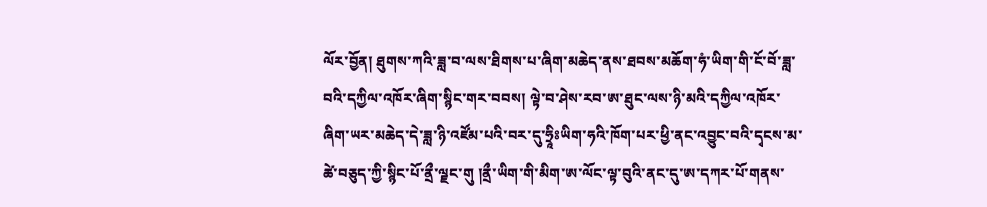ལོར་བྱོན། ཐུགས་ཀའི་ཟླ་བ་ལས་ཐིགས་པ་ཞིག་མཆེད་ནས་ཐབས་མཆོག་ཧཾ་ཡིག་གི་ངོ་བོ་ཟླ་བའི་དཀྱིལ་འཁོར་ཞིག་སྙིང་གར་བབས། ལྟེ་བ་ཤེས་རབ་ཨ་ཐུང་ལས་ཉི་མའི་དཀྱིལ་འཁོར་ཞིག་ཡར་མཆེད་དེ་ཟླ་ཉི་འཛོམ་པའི་བར་དུ་ཧྲཱིཿཡིག་ཧའི་ཁོག་པར་ཕྱི་ནང་འབྱུང་བའི་དྭངས་མ་ཚེ་བཅུད་ཀྱི་སྙིང་པོ་ནྲྀ་ལྗང་གུ །ནྲྀ་ཡིག་གི་མིག་ཨ་ལོང་ལྟ་བུའི་ནང་དུ་ཨ་དཀར་པོ་གནས་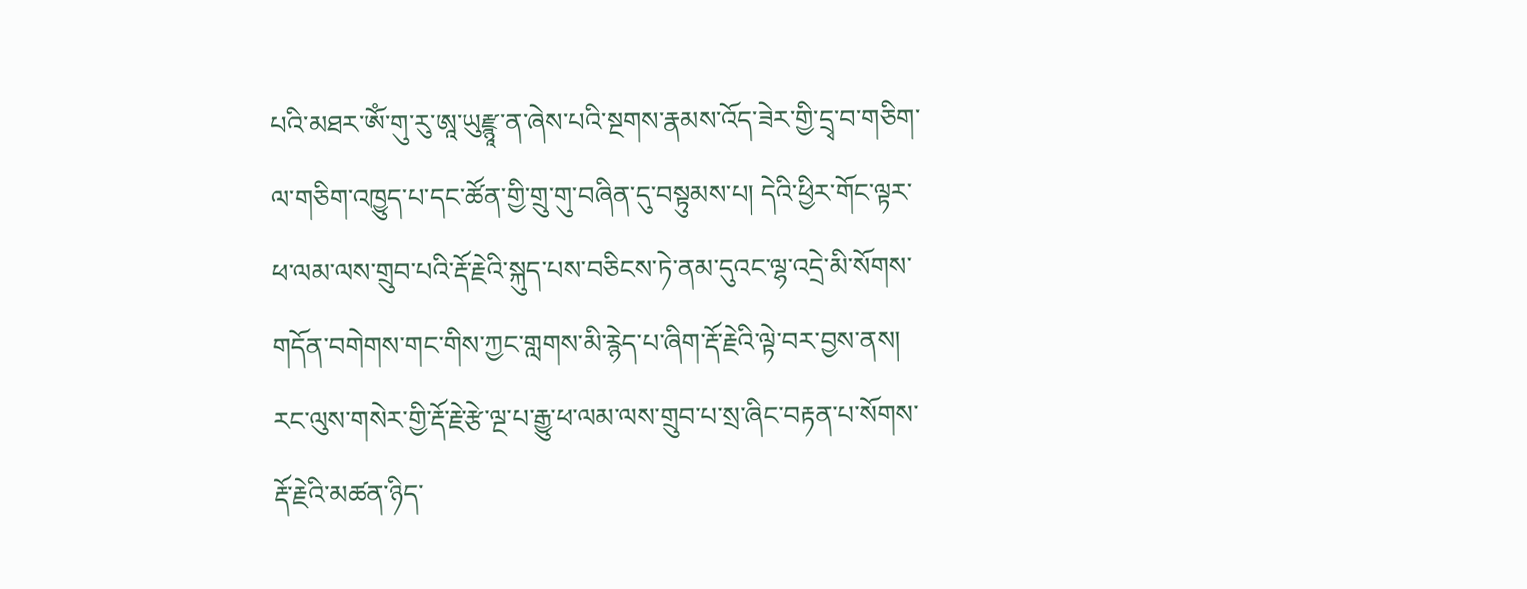པའི་མཐར་ཨོཾ་གུ་རུ་ཨཱ་ཡུརྫྙཱ་ན་ཞེས་པའི་སྔགས་རྣམས་འོད་ཟེར་གྱི་དྲྭ་བ་གཅིག་ལ་གཅིག་འཁྱུད་པ་དང་ཚོན་གྱི་གྲུ་གུ་བཞིན་དུ་བསྟུམས་པ། དེའི་ཕྱིར་གོང་ལྟར་ཕ་ལམ་ལས་གྲུབ་པའི་རྡོ་རྗེའི་སྐུད་པས་བཅིངས་ཏེ་ནམ་དུའང་ལྷ་འདྲེ་མི་སོགས་གདོན་བགེགས་གང་གིས་ཀྱང་གླགས་མི་རྙེད་པ་ཞིག་རྡོ་རྗེའི་ལྟེ་བར་བྱས་ནས། རང་ལུས་གསེར་གྱི་རྡོ་རྗེ་རྩེ་ལྔ་པ་རྒྱུ་ཕ་ལམ་ལས་གྲུབ་པ་སྲ་ཞིང་བརྟན་པ་སོགས་རྡོ་རྗེའི་མཚན་ཉིད་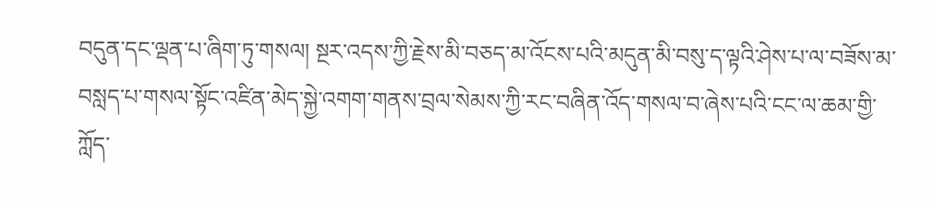བདུན་དང་ལྡན་པ་ཞིག་ཏུ་གསལ། སྔར་འདས་ཀྱི་རྗེས་མི་བཅད་མ་འོངས་པའི་མདུན་མི་བསུ་ད་ལྟའི་ཤེས་པ་ལ་བཟོས་མ་བསླད་པ་གསལ་སྟོང་འཛིན་མེད་སྐྱེ་འགག་གནས་བྲལ་སེམས་ཀྱི་རང་བཞིན་འོད་གསལ་བ་ཞེས་པའི་ངང་ལ་ཆམ་གྱི་ཀློད་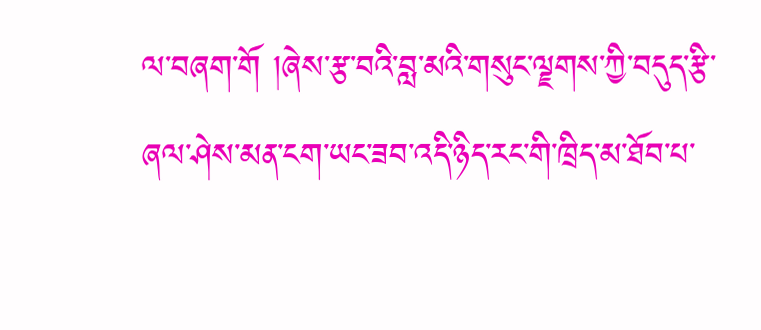ལ་བཞག་གོ །ཞེས་རྩ་བའི་བླ་མའི་གསུང་ལྗགས་ཀྱི་བདུད་རྩི་ཞལ་ཤེས་མན་ངག་ཡང་ཟབ་འདི་ཉིད་རང་གི་ཁྲིད་མ་ཐོབ་པ་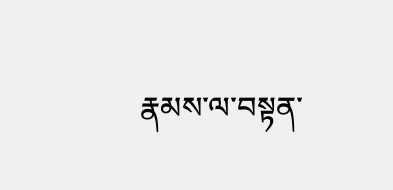རྣམས་ལ་བསྟན་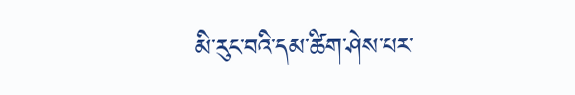མི་རུང་བའི་དམ་ཚིག་ཤེས་པར་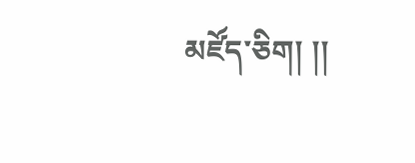མཛོད་ཅིག། །།